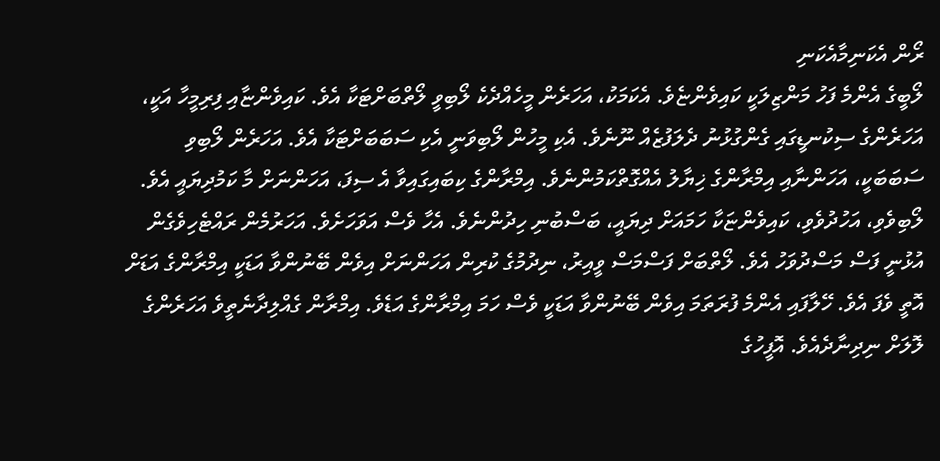ރޯން އެކަނިމާއެކަނި
ލޯބީގެ އެންމެ ފަހު މަންޒިލަކީ ކައިވެންޏެވެ. އެކަމަކު، އަހަރެން މީހެއްދެކެ ލޯބިވީ ލޯތްބަށްޓަކާ އެވެ. ކައިވެންޏާއި ފިރިމީހާ އަކީ، އަހަރެންގެ ސިކުނޑީގައި ގެންގުޅުނު ދެލަފުޒެއް ނޫނެވެ. އެކި މީހުން ލޯބިވަނީ އެކި ސަބަބަށްޓަކާ އެވެ. އަހަރެން ލޯބިވި ސަބަބަކީ، އަހަންނާއި އިމްރާންގެ ޚިޔާލު އެއްގޮތްކަމުންނެވެ. އިމްރާންގެ ކިބައިގައިވާ އެ ސިފަ، އަހަންނަށް މާ ކަމުދިޔައީ އެވެ. ލޯބިވެވި، އަހުދުވެވި، ކައިވެންޏަކާ ހަމައަށް ދިޔައީ، ބަސްބުނި ހިދުންނެވެ. އެހާ ވެސް އަވަހަށެވެ. އަހަރުމެން ރައްޓެހިވެގެން އުޅުނީ ފަސް މަސްދުވަހު އެވެ. ލޯތްބަށް ފަސްމަސް ވީއިރު، ނިދުމުގެ ކުރިން އަހަންނަށް އިވެން ބޭނުންވާ އަޑަކީ އިމްރާންގެ އަޑަށް އޮތީ ވެފަ އެވެ. ހޭލާފައި އެންމެ ފުރަތަމަ އިވެން ބޭނުންވާ އަޑަކީ ވެސް ހަމަ އިމްރާންގެ އަޑެވެ. އިމްރާން ގެއްލިދާނެތީވެ އަހަރެންގެ ލޮލަށް ނިދިނާދެއެވެ. އޮފީހުގެ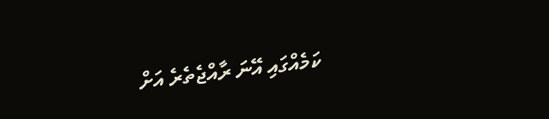ކަމެއްގައި އޭނަ ރާއްޖެތެރެ އަށް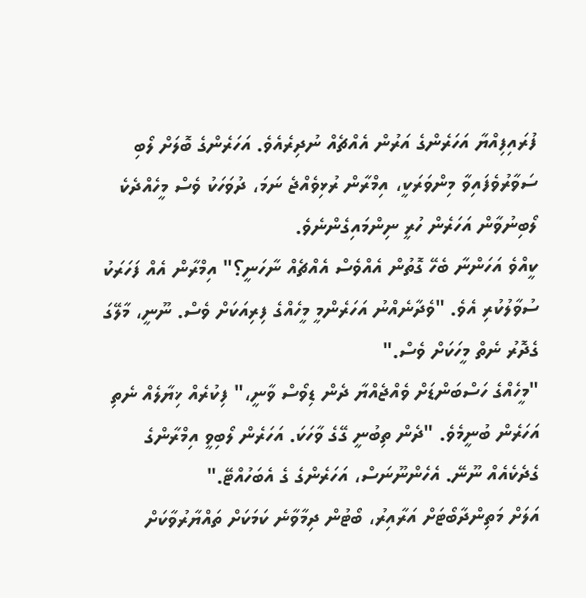ފުރައިފިއްޔާ އަހަރެންގެ އަރުން އެއްޗެއް ނުދިރެއެވެ. އަހަރެންގެ ބޮލަށް ލޯބި ސަވާރުވެފައިވާ މިންވަރަކީ، އިމްރާން ރުޅިވެއްޖެ ނަމަ، ދުވަހަކު ވެސް މީހެއްދެކެ ލޯބިނުވާން އަހަރެން ހުރީ ނިންމައިގެންނެވެ.
ކީއްވެ އަހަންނާ ބެހޭ ގޮތުން އެއްވެސް އެއްޗެއް ނާހަނީ؟" އިމްރާން އެއް ފަހަރަކު ސުވާލުކުރި އެވެ. "ވެދާނެއްނު އަހަރެންމީ މީހެއްގެ ފިރިއަކަށް ވެސް. ނޫނީ، މާލޭގަ ގެދޮރު ނެތް މީހަކަށް ވެސް."
"މީހެއްގެ ހަސްބަންޑަށް ވެއްޖެއްޔާ ދެން ޑިވޯސް ވާނީ،" ފިކުރެއް ޚިޔާލެއް ނެތި އަހަރެން ބުނީމެވެ. "ދެން ތިބުނީ ގޭގެ ވާހަކަ. އަހަރެން ލޯބިވީ އިމްރާންގެ ގެދެކެއެއް ނޫނޭ. އެހެންނޫނަސް، އަހަރެންގެ ގެ އެބަހުއްޓޭ."
އަލަށް މަތިންދާބޯޓަށް އަރާއިރު، ބޯޓުން ދިމާވާނެ ކަމަކަށް ތައްޔާރުވާކަށް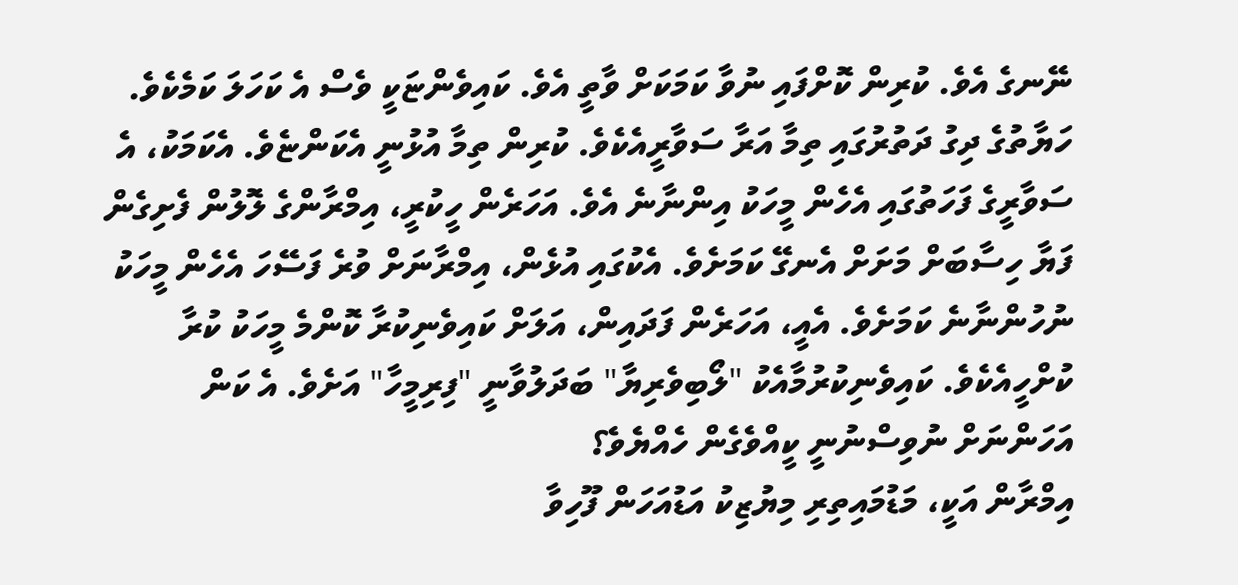ނޭނގެ އެވެ. ކުރިން ކޮށްފައި ނުވާ ކަމަކަށް ވާތީ އެވެ. ކައިވެންޏަކީ ވެސް އެ ކަހަލަ ކަމެކެވެ. ހަޔާތުގެ ދިގު ދަތުރުގައި ތިމާ އަރާ ސަވާރީއެކެވެ. ކުރިން ތިމާ އުޅުނީ އެކަންޏެވެ. އެކަމަކު، އެ ސަވާރީގެ ފަހަތުގައި އެހެން މީހަކު އިންނާނެ އެވެ. އަހަރެން ހީކުރީ، އިމްރާންގެ ލޮލުން ފެށިގެން ފަޔާ ހިސާބަށް މަށަށް އެނގޭ ކަމަށެވެ. އެކުގައި އުޅެން، އިމްރާނަށް ވުރެ ފަސޭހަ އެހެން މީހަކު ނުހުންނާނެ ކަމަށެވެ. އެއީ، އަހަރެން ފަދައިން، އަލަށް ކައިވެނިކުރާ ކޮންމެ މީހަކު ކުރާ ކުށްހީއެކެވެ. ކައިވެނިކުރުމާއެކު "ލޯބިވެރިޔާ" ބަދަލުވާނީ "ފިރިމީހާ" އަށެވެ. އެ ކަން އަހަންނަށް ނުވިސްނުނީ ކީއްވެގެން ހެއްޔެވެ؟
އިމްރާން އަކީ، މަޑުމައިތިރި މިޔުޒިކު އަޑުއަހަން ފޫހިވާ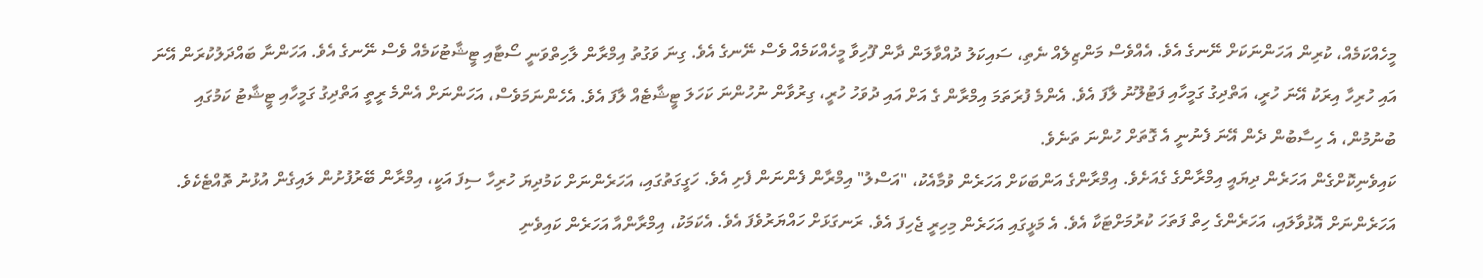މީހެއްކަމެއް، ކުރިން އަހަންނަކަށް ނޭނގެ އެވެ. އެއްވެސް މަންޒިލެއް ނެތި، ސައިކަލު ދުއްވާލަން ދާން ފޫހިވާ މީހެއްކަމެއް ވެސް ނޭނގެ އެވެ. ގިނަ ވަގުތު އިމްރާން ލާހިތްވަނީ ސޯޓާއި ޓީޝާޓުކަމެއް ވެސް ނޭނގެ އެވެ. އަހަންނާ ބައްދަލުކުރަން އޭނަ އައި ހުރިހާ އިރަކު އޭނަ ހުރީ، އަތްދިގު ގަމީހާއި ފަޓުލޫނު ލާފަ އެވެ. އެންމެ ފުރަތަމަ އިމްރާން ގެ އަށް އައި ދުވަހު ހުރީ، ގިރުވާން ނުހުންނަ ކަހަލަ ޓީޝާޓެއް ލާފަ އެވެ. އެހެންނަމަވެސް، އަހަންނަށް އެންމެ ރީތީ އަތްދިގު ގަމީހާއި ޓީޝާޓު ކަމުގައި ބުނުމުން، އެ ހިސާބުން ދެން އޭނަ ފެނުނީ އެ ގޮތަށް ހުންނަ ތަނެވެ.
ކައިވެނިކޮށްގެން އަހަރެން ދިޔައީ އިމްރާންގެ ގެއަށެވެ. އިމްރާންގެ އަންބަކަށް އަހަރެން ވުމާއެކު، "އަސްލު" އިމްރާން ފެންނަން ފެށި އެވެ. ހަގީގަތުގައި، އަހަރެންނަށް ކަމުދިޔަ ހުރިހާ ސިފަ އަކީ، އިމްރާން ބޭރުފުށުން ލައިގެން އުޅުނު ތޮއްޓެކެވެ. އަހަރެންނަށް އޮޅުވާލައި، އަހަރެންގެ ހިތް ފަތަހަ ކުރުމަށްޓަކާ އެވެ. އެ މަޅީގައި އަހަރެން މިހިރީ ޖެހިފަ އެވެ. ރަނގަޅަށް ހައްޔަރުވެފަ އެވެ. އެކަމަކު، އިމްރާންއާ އަހަރެން ކައިވެނި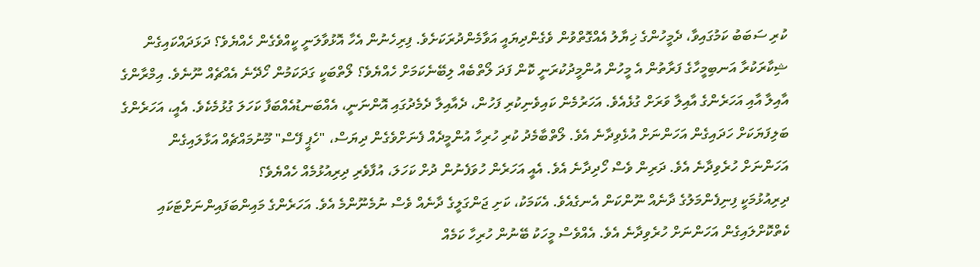ކުރި ސަބަބު ކަމުގައިވާ، ދެމީހުންގެ ޚިޔާލު އެއްގޮތްވުން ވެގެންދިޔައީ އަވާމެންދުރަކަށެވެ. ފިރިހެނުން އެހާ އޮޅުވާލަނީ ކީއްވެގެން ހެއްޔެވެ؟ ދަޅަދައްކައިގެން ޝިކާރަކުރާ އަނބިމީހާގެ ފަރާތުން އެ މީހުން އުންމީދުކުރަނީ ކޮން ފަދަ ލޯތްބެއް ލިބޭނެކަމަށް ހެއްޔެވެ؟ ލޯތްބަކީ ގަދަކަމުން ހޯދޭނެ އެއްޗެއް ނޫނެވެ. އިމްރާންގެ އާއިލާ އާއި އަހަރެންގެ އާއިލާ ވަރަށް ގުޅެއެވެ. އަހަރުމެން ކައިވެނިކުރި ފަހުން، ދެއާއިލާ ދެމެދުގައި އޮންނަނީ، އެއްބަނޑުއެއްބަފާ ކަހަލަ ގުޅުމެކެވެ. އެއީ، އަހަރެންގެ ބަލިފަޔަކަށް ހަދައިގެން އަހަންނަށް އުޅެވިދާނެ އެވެ. ލޯތްބާމެދު ކުރި ހުރިހާ އުންމީދެއް ފެނަށްވެގެން ދިޔަސް، "ހެޕީ ފޭސް" މޫނުމައްޗެއް އަޅާލައިގެން އަހަންނަށް ހުރެވިދާނެ އެވެ. ދަރިން ވެސް ހޯދިދާނެ އެވެ. އެއީ އަހަރެން ހުވަފެނުން ދުށް ކަހަލަ، އުފާވެރި ދިރިއުޅުމެއް ހެއްޔެވެ؟
ދިރިއުޅުމަކީ ފިނިފެންމަލުގެ ދާނެއް ނޫންކަން އެނގެއެވެ. އެކަމަކު، ކަށި ޖަންގަލީގެ ދާނެއް ވެސް ނުމެނޫންމެ އެވެ. އަހަރެންގެ މައިންބަފައިންނަށްޓަކައި ކެތްކޮށްލައިގެން އަހަންނަށް ހުރެވިދާނެ އެވެ. އެއްވެސް މީހަކު ބޭނުން ހުރިހާ ކަމެއް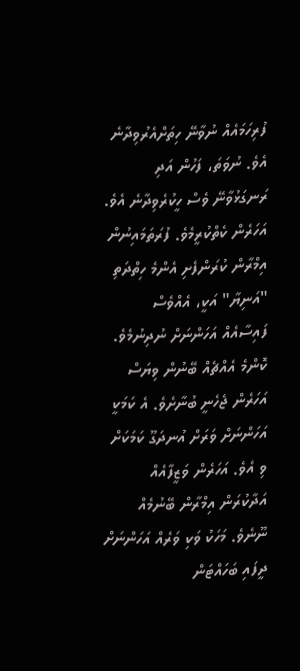ފުރިހަމައެއް ނުވާނޭ ހިތަށްއެރުވިދާނެ އެވެ. ނުވަތަ، ފަހުން އަދި ރަނގަޅުވާނޭ ވެސް ހީކުރެވިދާނެ އެވެ. އަހަރެން ކެތްކުރީމެވެ. ފުރަތަމައިނުން އިމްރާން ކުރަންފެށި އެންމެ ހިތްދަތި "އަނިޔާ" އަކީ، އެއްވެސް ފައިސާއެއް އަހަންނަށް ނުދިނުމެވެ. ކޮންމެ އެއްޗެއް ބޭނުން ވިޔަސް އަހަރެން ޖެހެނީ ބުނާށެވެ. އެ ކަމަކީ އަހަންނަށް ވަރަށް އުނދަގޫ ކަމަކަށް ވި އެވެ. އަހަރެން ވަޒީފާއެއް އަދާކުރަން އިމްރާން ބޭނުމެއް ނޫނެވެ. މަހަކު ވަކި ވަރެއް އަހަންނަށް ދީފައި ބަހައްޓަން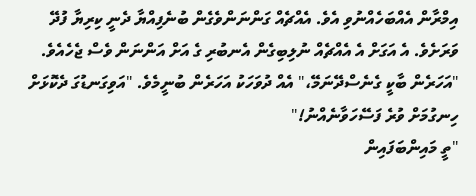އިމްރާން އެއްބަހެއްނުވި އެވެ. އެއްޗެއް ގަންނަންވެގެން ބުނެފިއްޔާ ދެނީ ކިރިޔާ ފުދޭ ވަރަށެވެ. އެ އަގަށް އެ އެއްޗެއް ނުލިބިގެން އެނބުރި ގެ އަށް އަންނަން ވެސް ޖެހެއެވެ.
"އަހަރެން ބާކީ ގެނެސްދޭނަމޭ،" އެއް ދުވަހަކު އަހަރެން ބުނީމެވެ. "އަވިގަނޑުގަ ދެކޮޅަށް ހިނގުމަށް ވުރެ ފަސޭހަވާނެއްނު!"
"ތީ މައިންބަފައިން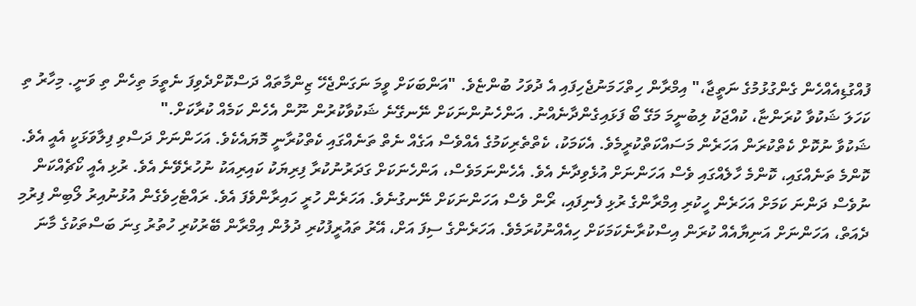ފުއްގުޑިއެއްހެން ގެންގުޅުމުގެ ނަތީޖާ،" އިމްރާން ހިތްހަމަނުޖެހިފައި އެ ދުވަހު ބުންޏެވެ. "އަންބަކަށް ވީމަ ނަގަންޖެހޭ ޒިންމާތައް ދަސްކޮށްދެވިފަ ނެތީމަ ތިހެން ތި ވަނީ. މިހާރު ތި ކަހަލަ ޝަކުވާ ކުރަންޏާ، ކުއްޖަކު ލިބުނީމަ މަގޭ ބޯ ފަޅައިގެންދާނެއްނު. އަންހެނުންނަކަށް ނޭނގޭނެ ޝަކުވާކުރުން ނޫން އެހެން ކަމެއް ކުރާކަށް."
ޝަކުވާ ނުކޮށް ކެތްކުރަން އަހަރެން މަސައްކަތްކުރީމެވެ. އެކަމަކު، ކެތްތެރިކަމުގެ އެއްވެސް އަގެއް ނެތް ތަނެއްގައި ކެތްކުރާނީ މޮޔައެކެވެ. އަހަންނަށް ދަސްވި ފިލާވަޅަކީ އެއީ އެވެ. ކޮންމެ ތަނެއްގައި، ކޮންމެ ހާލެއްގައި ވެސް އަހަންނަށް އުޅެވިދާނެ އެވެ. އެހެންނަމަވެސް، އަންހެނަކަށް ގަދަރުނުކުރާ ފިރިޔަކު ކައިރިއަކު ނުހުރެވޭނެ އެވެ. ރުޅި އެއީ ކޯޗެއްކަން ނުވެސް ދަންނަ ކަމަށް އަހަރެން ހީކުރި އިމްރާންގެ ރުޅި ފެނިފައި، ރޯން ވެސް އަހަންނަކަށް ނޭނގުނެވެ. އަހަރެން ހުރީ ހައިރާންވެފަ އެވެ. ރައްޓެހިވެގެން އުޅުނުއިރު ލޯބިން ފިރުމި ދެއަތް، އަހަންނަށް އަނިޔާއެއް ކުރަން އިސްކުރާނެކަމަކަށް ހިއެއްނުކުރަމެވެ. އަހަރެންގެ ސިފަ އަށް، އޭރު ތައުރީފުކުރި ދުލުން އިމްރާން ބޭރުކުރި ހުތުރު ގިނަ ބަސްތަކުގެ މާނަ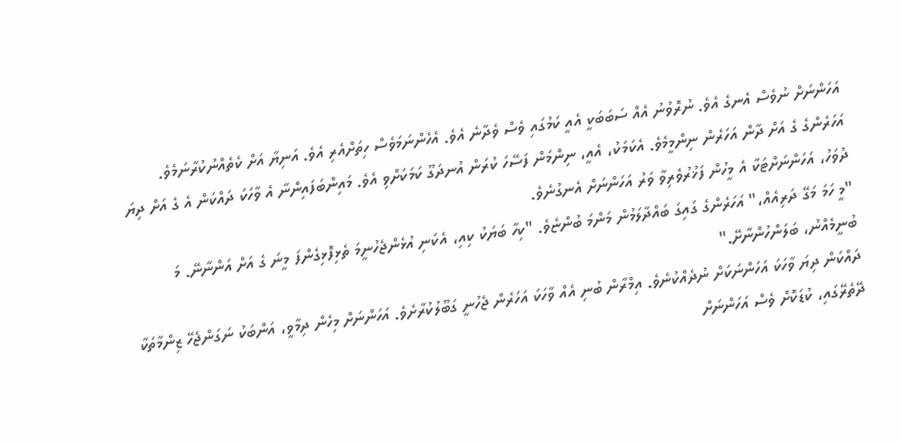އަހަންނަށް ނުވެސް އެނގެ އެވެ. ނުރޮވުނު އެއް ސަބަބަކީ އެއީ ކަމުގައި ވެސް ވެދާނެ އެވެ. އެހެންނަމަވެސް ހިތަށްއެރި އެވެ. އަނިޔާ އަށް ކެތެއްނުކުރާނަމެވެ.
އަހަރެންގެ ގެ އަށް ދާން އަހަރެން ނިންމީމެވެ. އެކަމަކު، އެއީ، ނިންމަން ފަސޭހަ ކުރަން އުނދަގޫ ކަމަކަށްވި އެވެ. މައިންބަފައިންނާ އެ ވާހަކަ ދައްކަން އެ ގެ އަށް ދިޔަ ދުވަހު، އަހަންނަށްޓަކާ އެ މީހުން ފަޚުރުވެރިވާ ވަރު އަހަންނަށް އެނގުނެވެ.
"މީ ހަމަ މަގޭ ދަރިއެއް،" އަހަރެންގެ ގައިގަ ބައްދާލަމުން މަންމަ ބުންޏެވެ. "ކިހާ ބަޔަކު ކިއި، އެކަނި އުޅެންޖެހުނީމަ ތެޅިފޮޅިގެންފަ މީނަ ގެ އަށް އަންނާނޭ. މަ ބުނީމެއްނު، ބަލަންހުންނާށޭ."
ދައްކަން ދިޔަ ވާހަކަ އަހަންނަކަށް ނުދެއްކުނެވެ. އިމްރާން ބުނި އެއް ވާހަކަ އަހަރެން ޖެހުނީ ގަބޫލުކުރާށެވެ. އަހަންނަށް މިހެން ދިމާވީ، އަންބަކު ނަގަންޖެހޭ ޒިންމާތަކާ ދޭތެރޭގައި، ކުޑަކޮށް ވެސް އަހަންނަށް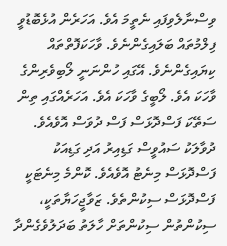ވިސްނާލެވިފައި ނެތީމަ އެވެ. އަހަރެން އުޅެބޮޑުވީ ފިލްމުތައް ބަލައިގެންނެވެ. ވާހަކަފޮތްތައް ކިޔައިގެންނެވެ. އޭގައި ހުންނަނީ ލޯބިވެރިންގެ ވާހަކަ އެވެ. ލޯބީގެ ވާހަކަ އެވެ. އަހަރެއްގައި ތިން ސަތޭކަ ފަސްދޮޅަސް ފަސް ދުވަސް އޮވެއެވެ. ދުވާލަކު ސައުވީސް ގަޑިއިރު އަދި ގަޑިއަކު ފަސްދޮޅަސް މިނެޓު އޮވެއެވެ. ކޮންމެ މިނެޓަކީ ފަސްދޮޅަސް ސިކުންތެވެ. ޒަވާޖީހަޔާތަކީ، ސިކުންތުން ސިކުންތަށް ހާލަތު ބަދަލުވެގެންދާ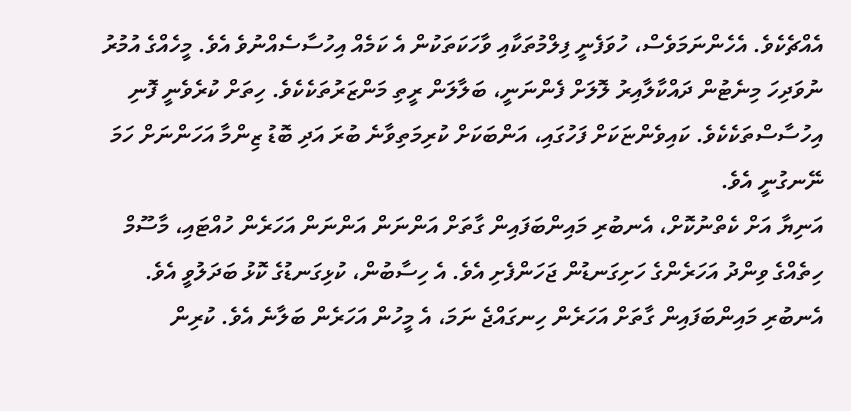އެއްޗެކެވެ. އެހެންނަމަވެސް، ހުވަފެނީ ފިލްމުތަކާއި ވާހަކަތަކުން އެ ކަމެއް އިހުސާސެއްނުވެ އެވެ. މީހެއްގެ އުމުރު ނުވަދިހަ މިނެޓުން ދައްކާލާއިރު ލޮލަށް ފެންނަނީ، ބަލާލަން ރީތި މަންޒަރުތަކެކެވެ. ހިތަށް ކުރެވެނީ ފޮނި އިހުސާސްތަކެކެވެ. ކައިވެންޏަކަށް ފަހުގައި، އަންބަކަށް ކުރިމަތިވާނެ ބުރަ އަދި ބޮޑު ޒިންމާ އަހަންނަށް ހަމަ ނޭނގުނީ އެވެ.
އަނިޔާ އަށް ކެތްނުކޮށް، އެނބުރި މައިންބަފައިން ގާތަށް އަންނަން އަންނަން އަހަރެން ހުއްޓައި، މާސޫމް ހިތެއްގެ ވިންދު އަހަރެންގެ ހަށިގަނޑުން ޖަހަންފެށި އެވެ. އެ ހިސާބުން، ކުޅިގަނޑުގެ ކޮޅު ބަދަލުވީ އެވެ. އެނބުރި މައިންބަފައިން ގާތަށް އަހަރެން ހިނގައްޖެ ނަމަ، އެ މީހުން އަހަރެން ބަލާނެ އެވެ. ކުރިން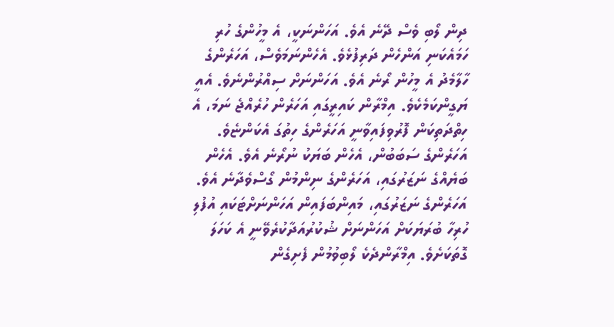ދިން ލޯބި ވެސް ދޭނެ އެވެ. އަހަންނަކީ، އެ މީހުންގެ ހުރި ހަމައެކަނި އަންހެން ދަރިފުޅެވެ. އެހެންނަމަވެސް، އަހަރެންގެ ހާލާމެދު އެ މީހުން ރޯނެ އެވެ. އަހަންނަށް ސިއްރުންނެވެ. އެއީ ޔަގީންކަމެކެވެ. އިމްރާން ކައިރީގައި އަހަރެން ހުރެއްޖެ ނަމަ، އެ ހިތްދަތިކަން ފޮރުވިފައިވާނީ އަހަރެންގެ ހިތުގަ އެކަންޏެވެ. އަހަރެންގެ ސަބަބުން، އެހެން ބަޔަކު ނުރޯނެ އެވެ. އެހެން ބަޔެއްގެ ނަޒަރުގައި، އަހަރެންގެ ނިންމުން ގޯސްވެދާނެ އެވެ. އަހަރެންގެ ނަޒަރުގައި، މައިންބަފައިން އަހަންނަށްޓަކައި އުފުލި ހުރިހާ ބުރަޔަކަށް އަހަންނަށް ޝުކުރުއަދާކުރެވޭނީ އެ ކަހަލަ ގޮތަކަށެވެ. އިމްރާންދެކެ ލޯބިވުމުން ފެށިގެން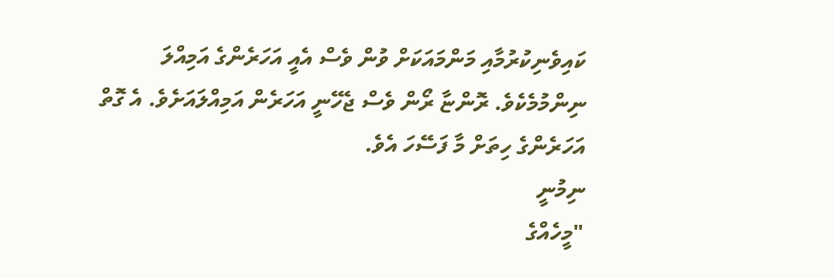ކައިވެނިކުރުމާއި މަންމައަކަށް ވުން ވެސް އެއީ އަހަރެންގެ އަމިއްލަ ނިންމުމެކެވެ. ރޮންޏާ ރޯން ވެސް ޖެހޭނީ އަހަރެން އަމިއްލައަށެވެ. އެ ގޮތް އަހަރެންގެ ހިތަށް މާ ފަސޭހަ އެވެ.
ނިމުނީ
"މީހެއްގެ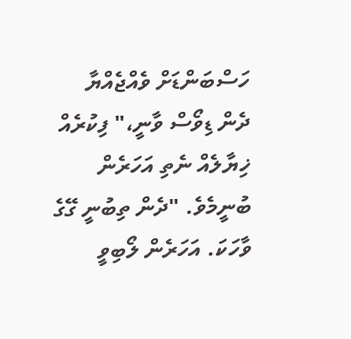ހަސްބަންޑަށް ވެއްޖެއްޔާ ދެން ޑިވޯސް ވާނީ،" ފިކުރެއް ޚިޔާލެއް ނެތި އަހަރެން ބުނީމެވެ. "ދެން ތިބުނީ ގޭގެ ވާހަކަ. އަހަރެން ލޯބިވީ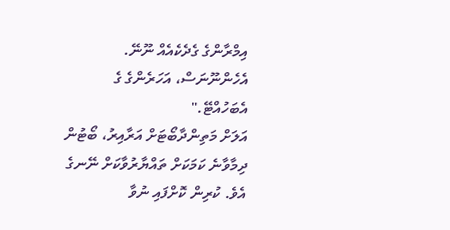އިމްރާންގެ ގެދެކެއެއް ނޫނޭ. އެހެންނޫނަސް، އަހަރެންގެ ގެ އެބަހުއްޓޭ."
އަލަށް މަތިންދާބޯޓަށް އަރާއިރު، ބޯޓުން ދިމާވާނެ ކަމަކަށް ތައްޔާރުވާކަށް ނޭނގެ އެވެ. ކުރިން ކޮށްފައި ނުވާ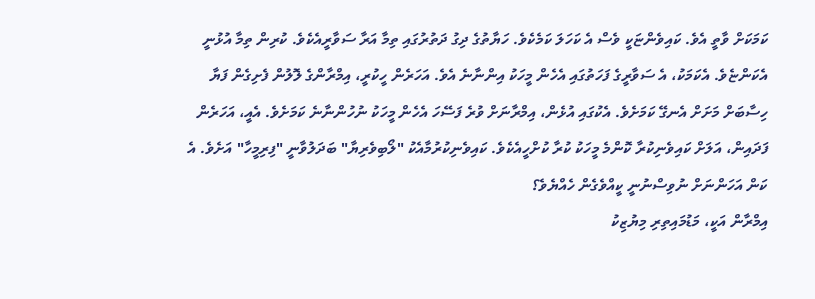ކަމަކަށް ވާތީ އެވެ. ކައިވެންޏަކީ ވެސް އެ ކަހަލަ ކަމެކެވެ. ހަޔާތުގެ ދިގު ދަތުރުގައި ތިމާ އަރާ ސަވާރީއެކެވެ. ކުރިން ތިމާ އުޅުނީ އެކަންޏެވެ. އެކަމަކު، އެ ސަވާރީގެ ފަހަތުގައި އެހެން މީހަކު އިންނާނެ އެވެ. އަހަރެން ހީކުރީ، އިމްރާންގެ ލޮލުން ފެށިގެން ފަޔާ ހިސާބަށް މަށަށް އެނގޭ ކަމަށެވެ. އެކުގައި އުޅެން، އިމްރާނަށް ވުރެ ފަސޭހަ އެހެން މީހަކު ނުހުންނާނެ ކަމަށެވެ. އެއީ، އަހަރެން ފަދައިން، އަލަށް ކައިވެނިކުރާ ކޮންމެ މީހަކު ކުރާ ކުށްހީއެކެވެ. ކައިވެނިކުރުމާއެކު "ލޯބިވެރިޔާ" ބަދަލުވާނީ "ފިރިމީހާ" އަށެވެ. އެ ކަން އަހަންނަށް ނުވިސްނުނީ ކީއްވެގެން ހެއްޔެވެ؟
އިމްރާން އަކީ، މަޑުމައިތިރި މިޔުޒިކު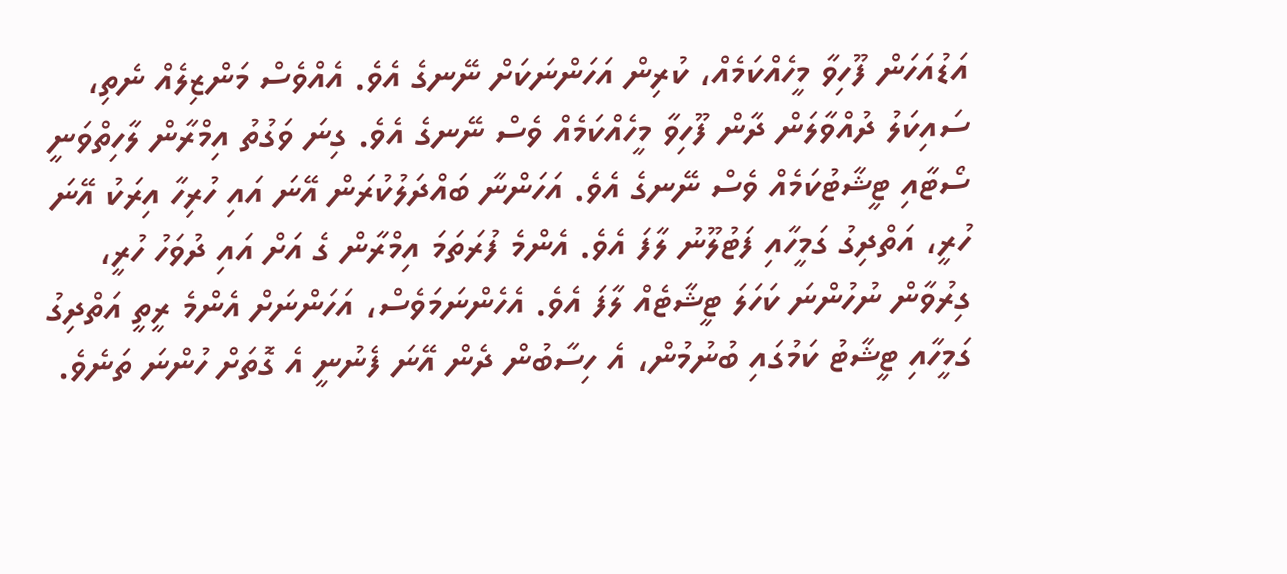އަޑުއަހަން ފޫހިވާ މީހެއްކަމެއް، ކުރިން އަހަންނަކަށް ނޭނގެ އެވެ. އެއްވެސް މަންޒިލެއް ނެތި، ސައިކަލު ދުއްވާލަން ދާން ފޫހިވާ މީހެއްކަމެއް ވެސް ނޭނގެ އެވެ. ގިނަ ވަގުތު އިމްރާން ލާހިތްވަނީ ސޯޓާއި ޓީޝާޓުކަމެއް ވެސް ނޭނގެ އެވެ. އަހަންނާ ބައްދަލުކުރަން އޭނަ އައި ހުރިހާ އިރަކު އޭނަ ހުރީ، އަތްދިގު ގަމީހާއި ފަޓުލޫނު ލާފަ އެވެ. އެންމެ ފުރަތަމަ އިމްރާން ގެ އަށް އައި ދުވަހު ހުރީ، ގިރުވާން ނުހުންނަ ކަހަލަ ޓީޝާޓެއް ލާފަ އެވެ. އެހެންނަމަވެސް، އަހަންނަށް އެންމެ ރީތީ އަތްދިގު ގަމީހާއި ޓީޝާޓު ކަމުގައި ބުނުމުން، އެ ހިސާބުން ދެން އޭނަ ފެނުނީ އެ ގޮތަށް ހުންނަ ތަނެވެ.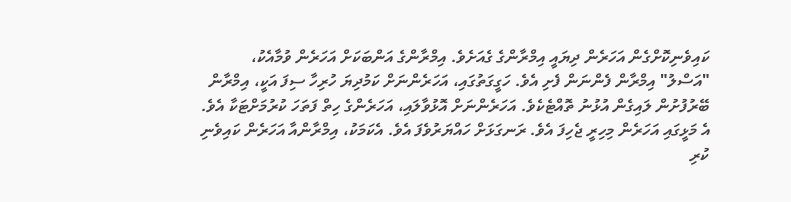ކައިވެނިކޮށްގެން އަހަރެން ދިޔައީ އިމްރާންގެ ގެއަށެވެ. އިމްރާންގެ އަންބަކަށް އަހަރެން ވުމާއެކު، "އަސްލު" އިމްރާން ފެންނަން ފެށި އެވެ. ހަގީގަތުގައި، އަހަރެންނަށް ކަމުދިޔަ ހުރިހާ ސިފަ އަކީ، އިމްރާން ބޭރުފުށުން ލައިގެން އުޅުނު ތޮއްޓެކެވެ. އަހަރެންނަށް އޮޅުވާލައި، އަހަރެންގެ ހިތް ފަތަހަ ކުރުމަށްޓަކާ އެވެ. އެ މަޅީގައި އަހަރެން މިހިރީ ޖެހިފަ އެވެ. ރަނގަޅަށް ހައްޔަރުވެފަ އެވެ. އެކަމަކު، އިމްރާންއާ އަހަރެން ކައިވެނި ކުރި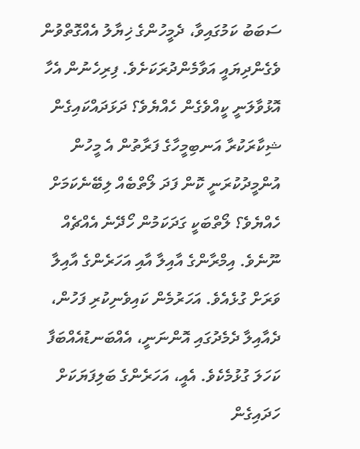ސަބަބު ކަމުގައިވާ، ދެމީހުންގެ ޚިޔާލު އެއްގޮތްވުން ވެގެންދިޔައީ އަވާމެންދުރަކަށެވެ. ފިރިހެނުން އެހާ އޮޅުވާލަނީ ކީއްވެގެން ހެއްޔެވެ؟ ދަޅަދައްކައިގެން ޝިކާރަކުރާ އަނބިމީހާގެ ފަރާތުން އެ މީހުން އުންމީދުކުރަނީ ކޮން ފަދަ ލޯތްބެއް ލިބޭނެކަމަށް ހެއްޔެވެ؟ ލޯތްބަކީ ގަދަކަމުން ހޯދޭނެ އެއްޗެއް ނޫނެވެ. އިމްރާންގެ އާއިލާ އާއި އަހަރެންގެ އާއިލާ ވަރަށް ގުޅެއެވެ. އަހަރުމެން ކައިވެނިކުރި ފަހުން، ދެއާއިލާ ދެމެދުގައި އޮންނަނީ، އެއްބަނޑުއެއްބަފާ ކަހަލަ ގުޅުމެކެވެ. އެއީ، އަހަރެންގެ ބަލިފަޔަކަށް ހަދައިގެން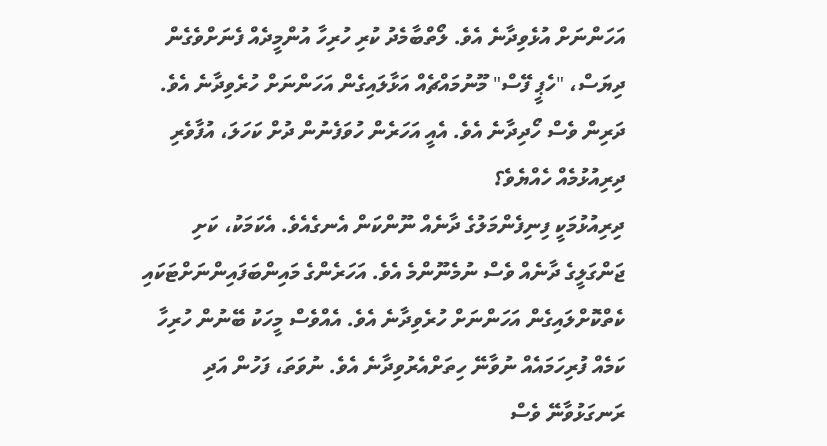އަހަންނަށް އުޅެވިދާނެ އެވެ. ލޯތްބާމެދު ކުރި ހުރިހާ އުންމީދެއް ފެނަށްވެގެން ދިޔަސް، "ހެޕީ ފޭސް" މޫނުމައްޗެއް އަޅާލައިގެން އަހަންނަށް ހުރެވިދާނެ އެވެ. ދަރިން ވެސް ހޯދިދާނެ އެވެ. އެއީ އަހަރެން ހުވަފެނުން ދުށް ކަހަލަ، އުފާވެރި ދިރިއުޅުމެއް ހެއްޔެވެ؟
ދިރިއުޅުމަކީ ފިނިފެންމަލުގެ ދާނެއް ނޫންކަން އެނގެއެވެ. އެކަމަކު، ކަށި ޖަންގަލީގެ ދާނެއް ވެސް ނުމެނޫންމެ އެވެ. އަހަރެންގެ މައިންބަފައިންނަށްޓަކައި ކެތްކޮށްލައިގެން އަހަންނަށް ހުރެވިދާނެ އެވެ. އެއްވެސް މީހަކު ބޭނުން ހުރިހާ ކަމެއް ފުރިހަމައެއް ނުވާނޭ ހިތަށްއެރުވިދާނެ އެވެ. ނުވަތަ، ފަހުން އަދި ރަނގަޅުވާނޭ ވެސް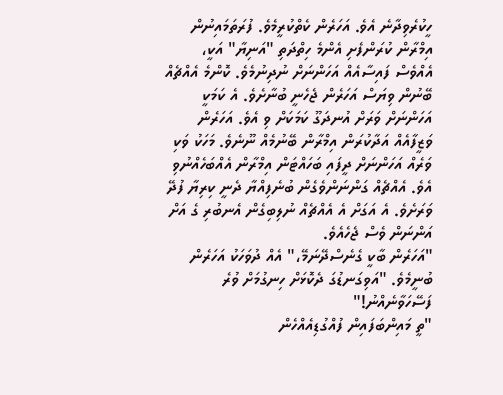ހީކުރެވިދާނެ އެވެ. އަހަރެން ކެތްކުރީމެވެ. ފުރަތަމައިނުން އިމްރާން ކުރަންފެށި އެންމެ ހިތްދަތި "އަނިޔާ" އަކީ، އެއްވެސް ފައިސާއެއް އަހަންނަށް ނުދިނުމެވެ. ކޮންމެ އެއްޗެއް ބޭނުން ވިޔަސް އަހަރެން ޖެހެނީ ބުނާށެވެ. އެ ކަމަކީ އަހަންނަށް ވަރަށް އުނދަގޫ ކަމަކަށް ވި އެވެ. އަހަރެން ވަޒީފާއެއް އަދާކުރަން އިމްރާން ބޭނުމެއް ނޫނެވެ. މަހަކު ވަކި ވަރެއް އަހަންނަށް ދީފައި ބަހައްޓަން އިމްރާން އެއްބަހެއްނުވި އެވެ. އެއްޗެއް ގަންނަންވެގެން ބުނެފިއްޔާ ދެނީ ކިރިޔާ ފުދޭ ވަރަށެވެ. އެ އަގަށް އެ އެއްޗެއް ނުލިބިގެން އެނބުރި ގެ އަށް އަންނަން ވެސް ޖެހެއެވެ.
"އަހަރެން ބާކީ ގެނެސްދޭނަމޭ،" އެއް ދުވަހަކު އަހަރެން ބުނީމެވެ. "އަވިގަނޑުގަ ދެކޮޅަށް ހިނގުމަށް ވުރެ ފަސޭހަވާނެއްނު!"
"ތީ މައިންބަފައިން ފުއްގުޑިއެއްހެން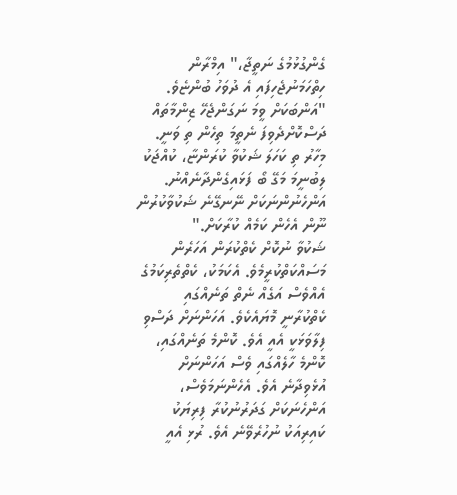ގެންގުޅުމުގެ ނަތީޖާ،" އިމްރާން ހިތްހަމަނުޖެހިފައި އެ ދުވަހު ބުންޏެވެ. "އަންބަކަށް ވީމަ ނަގަންޖެހޭ ޒިންމާތައް ދަސްކޮށްދެވިފަ ނެތީމަ ތިހެން ތި ވަނީ. މިހާރު ތި ކަހަލަ ޝަކުވާ ކުރަންޏާ، ކުއްޖަކު ލިބުނީމަ މަގޭ ބޯ ފަޅައިގެންދާނެއްނު. އަންހެނުންނަކަށް ނޭނގޭނެ ޝަކުވާކުރުން ނޫން އެހެން ކަމެއް ކުރާކަށް."
ޝަކުވާ ނުކޮށް ކެތްކުރަން އަހަރެން މަސައްކަތްކުރީމެވެ. އެކަމަކު، ކެތްތެރިކަމުގެ އެއްވެސް އަގެއް ނެތް ތަނެއްގައި ކެތްކުރާނީ މޮޔައެކެވެ. އަހަންނަށް ދަސްވި ފިލާވަޅަކީ އެއީ އެވެ. ކޮންމެ ތަނެއްގައި، ކޮންމެ ހާލެއްގައި ވެސް އަހަންނަށް އުޅެވިދާނެ އެވެ. އެހެންނަމަވެސް، އަންހެނަކަށް ގަދަރުނުކުރާ ފިރިޔަކު ކައިރިއަކު ނުހުރެވޭނެ އެވެ. ރުޅި އެއީ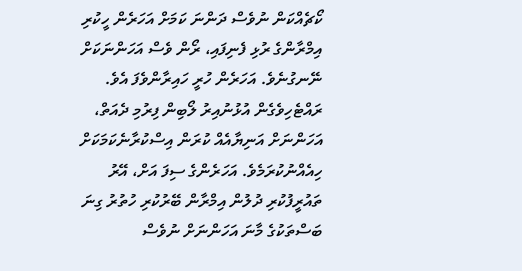ކޯޗެއްކަން ނުވެސް ދަންނަ ކަމަށް އަހަރެން ހީކުރި އިމްރާންގެ ރުޅި ފެނިފައި، ރޯން ވެސް އަހަންނަކަށް ނޭނގުނެވެ. އަހަރެން ހުރީ ހައިރާންވެފަ އެވެ. ރައްޓެހިވެގެން އުޅުނުއިރު ލޯބިން ފިރުމި ދެއަތް، އަހަންނަށް އަނިޔާއެއް ކުރަން އިސްކުރާނެކަމަކަށް ހިއެއްނުކުރަމެވެ. އަހަރެންގެ ސިފަ އަށް، އޭރު ތައުރީފުކުރި ދުލުން އިމްރާން ބޭރުކުރި ހުތުރު ގިނަ ބަސްތަކުގެ މާނަ އަހަންނަށް ނުވެސް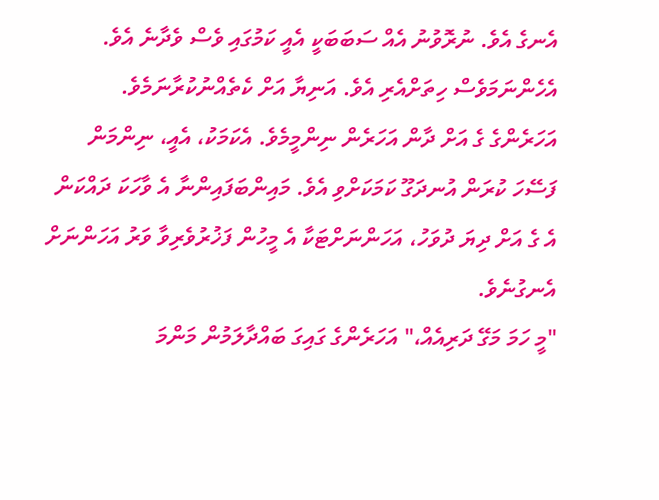އެނގެ އެވެ. ނުރޮވުނު އެއް ސަބަބަކީ އެއީ ކަމުގައި ވެސް ވެދާނެ އެވެ. އެހެންނަމަވެސް ހިތަށްއެރި އެވެ. އަނިޔާ އަށް ކެތެއްނުކުރާނަމެވެ.
އަހަރެންގެ ގެ އަށް ދާން އަހަރެން ނިންމީމެވެ. އެކަމަކު، އެއީ، ނިންމަން ފަސޭހަ ކުރަން އުނދަގޫ ކަމަކަށްވި އެވެ. މައިންބަފައިންނާ އެ ވާހަކަ ދައްކަން އެ ގެ އަށް ދިޔަ ދުވަހު، އަހަންނަށްޓަކާ އެ މީހުން ފަޚުރުވެރިވާ ވަރު އަހަންނަށް އެނގުނެވެ.
"މީ ހަމަ މަގޭ ދަރިއެއް،" އަހަރެންގެ ގައިގަ ބައްދާލަމުން މަންމަ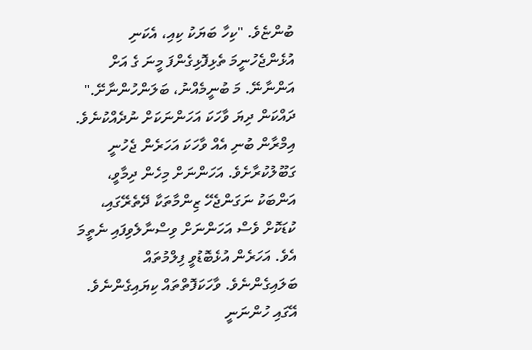ބުންޏެވެ. "ކިހާ ބަޔަކު ކިއި، އެކަނި އުޅެންޖެހުނީމަ ތެޅިފޮޅިގެންފަ މީނަ ގެ އަށް އަންނާނޭ. މަ ބުނީމެއްނު، ބަލަންހުންނާށޭ."
ދައްކަން ދިޔަ ވާހަކަ އަހަންނަކަށް ނުދެއްކުނެވެ. އިމްރާން ބުނި އެއް ވާހަކަ އަހަރެން ޖެހުނީ ގަބޫލުކުރާށެވެ. އަހަންނަށް މިހެން ދިމާވީ، އަންބަކު ނަގަންޖެހޭ ޒިންމާތަކާ ދޭތެރޭގައި، ކުޑަކޮށް ވެސް އަހަންނަށް ވިސްނާލެވިފައި ނެތީމަ އެވެ. އަހަރެން އުޅެބޮޑުވީ ފިލްމުތައް ބަލައިގެންނެވެ. ވާހަކަފޮތްތައް ކިޔައިގެންނެވެ. އޭގައި ހުންނަނީ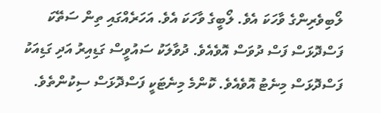ލޯބިވެރިންގެ ވާހަކަ އެވެ. ލޯބީގެ ވާހަކަ އެވެ. އަހަރެއްގައި ތިން ސަތޭކަ ފަސްދޮޅަސް ފަސް ދުވަސް އޮވެއެވެ. ދުވާލަކު ސައުވީސް ގަޑިއިރު އަދި ގަޑިއަކު ފަސްދޮޅަސް މިނެޓު އޮވެއެވެ. ކޮންމެ މިނެޓަކީ ފަސްދޮޅަސް ސިކުންތެވެ.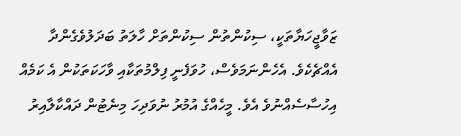ޒަވާޖީހަޔާތަކީ، ސިކުންތުން ސިކުންތަށް ހާލަތު ބަދަލުވެގެންދާ އެއްޗެކެވެ. އެހެންނަމަވެސް، ހުވަފެނީ ފިލްމުތަކާއި ވާހަކަތަކުން އެ ކަމެއް އިހުސާސެއްނުވެ އެވެ. މީހެއްގެ އުމުރު ނުވަދިހަ މިނެޓުން ދައްކާލާއިރު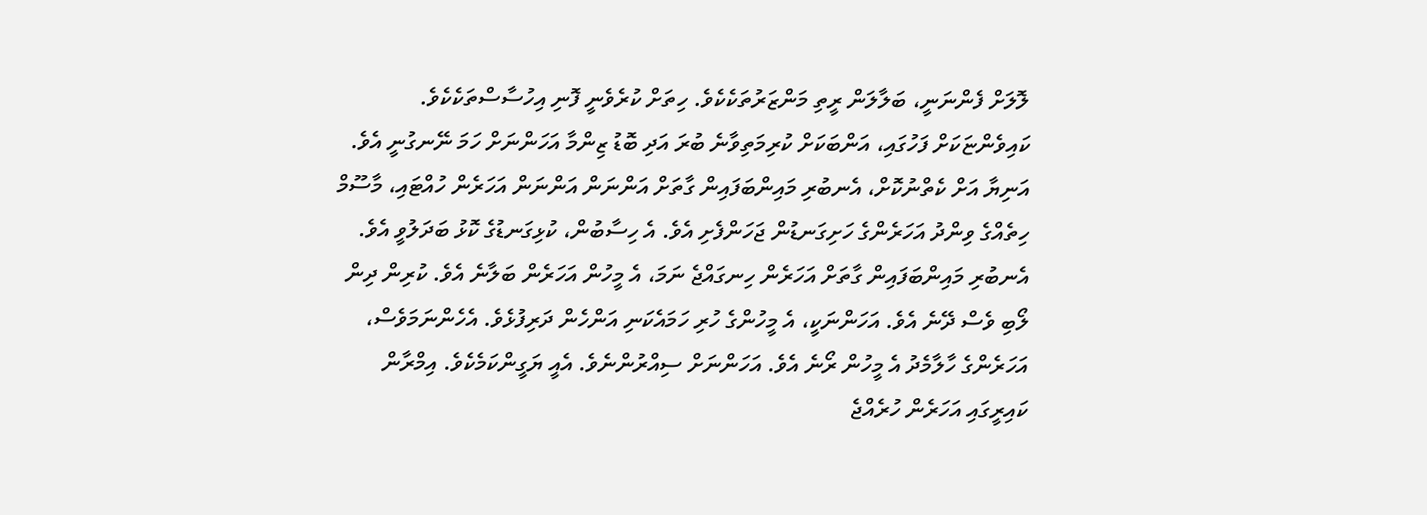ލޮލަށް ފެންނަނީ، ބަލާލަން ރީތި މަންޒަރުތަކެކެވެ. ހިތަށް ކުރެވެނީ ފޮނި އިހުސާސްތަކެކެވެ. ކައިވެންޏަކަށް ފަހުގައި، އަންބަކަށް ކުރިމަތިވާނެ ބުރަ އަދި ބޮޑު ޒިންމާ އަހަންނަށް ހަމަ ނޭނގުނީ އެވެ.
އަނިޔާ އަށް ކެތްނުކޮށް، އެނބުރި މައިންބަފައިން ގާތަށް އަންނަން އަންނަން އަހަރެން ހުއްޓައި، މާސޫމް ހިތެއްގެ ވިންދު އަހަރެންގެ ހަށިގަނޑުން ޖަހަންފެށި އެވެ. އެ ހިސާބުން، ކުޅިގަނޑުގެ ކޮޅު ބަދަލުވީ އެވެ. އެނބުރި މައިންބަފައިން ގާތަށް އަހަރެން ހިނގައްޖެ ނަމަ، އެ މީހުން އަހަރެން ބަލާނެ އެވެ. ކުރިން ދިން ލޯބި ވެސް ދޭނެ އެވެ. އަހަންނަކީ، އެ މީހުންގެ ހުރި ހަމައެކަނި އަންހެން ދަރިފުޅެވެ. އެހެންނަމަވެސް، އަހަރެންގެ ހާލާމެދު އެ މީހުން ރޯނެ އެވެ. އަހަންނަށް ސިއްރުންނެވެ. އެއީ ޔަގީންކަމެކެވެ. އިމްރާން ކައިރީގައި އަހަރެން ހުރެއްޖެ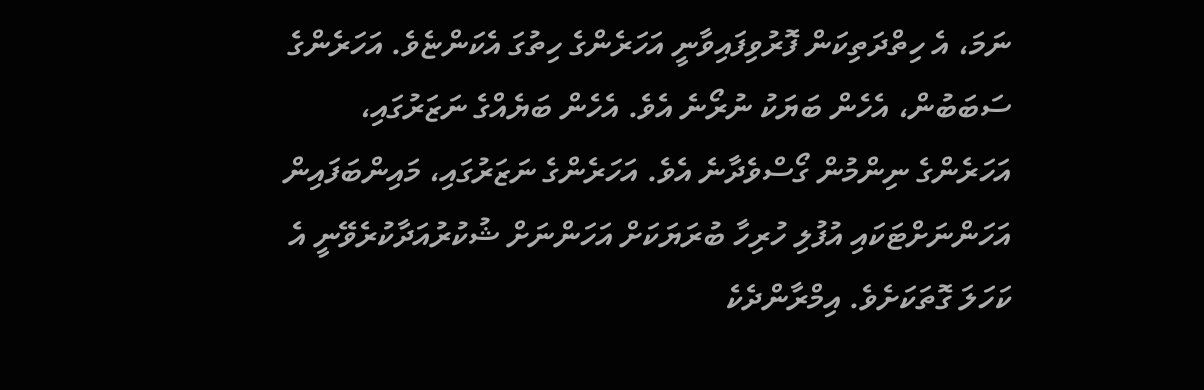ނަމަ، އެ ހިތްދަތިކަން ފޮރުވިފައިވާނީ އަހަރެންގެ ހިތުގަ އެކަންޏެވެ. އަހަރެންގެ ސަބަބުން، އެހެން ބަޔަކު ނުރޯނެ އެވެ. އެހެން ބަޔެއްގެ ނަޒަރުގައި، އަހަރެންގެ ނިންމުން ގޯސްވެދާނެ އެވެ. އަހަރެންގެ ނަޒަރުގައި، މައިންބަފައިން އަހަންނަށްޓަކައި އުފުލި ހުރިހާ ބުރަޔަކަށް އަހަންނަށް ޝުކުރުއަދާކުރެވޭނީ އެ ކަހަލަ ގޮތަކަށެވެ. އިމްރާންދެކެ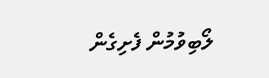ލޯބިވުމުން ފެށިގެން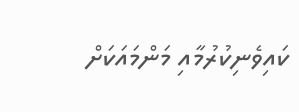ކައިވެނިކުރުމާއި މަންމައަކަށް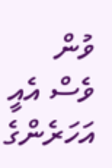ވުން ވެސް އެއީ އަހަރެންގެ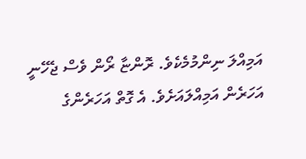އަމިއްލަ ނިންމުމެކެވެ. ރޮންޏާ ރޯން ވެސް ޖެހޭނީ އަހަރެން އަމިއްލައަށެވެ. އެ ގޮތް އަހަރެންގެ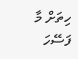ހިތަށް މާ ފަސޭހަ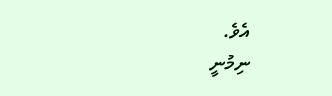އެވެ.
ނިމުނީ